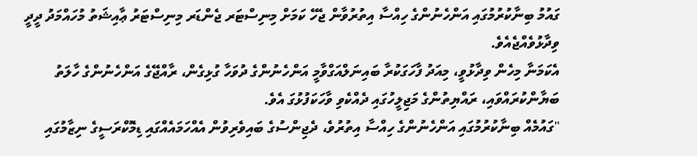ގައުމު ބިނާކުރުމުގައި އަންހެނުންގެ ހިއްސާ އިތުރުވާން ޖެހޭ ކަމަށް މިނިސްޓަރ ޖެންޑަރ މިނިސްޓަރު ޢާއިޝަތު މުހައްމަދު ދީދީ ވިދާޅުވެއްޖެއެވެ.
އެކަމަނާ މިހެން ވިދާޅުވީ، މިއަދު ފާހަގަކުރާ ބައިނަލްއަގްވާމީ އަންހެނުންގެ ދުވަހާ ގުޅިގެން، ރާއްޖޭގެ އަންހެނުންގެ ހާލަތު ބަޔާންކުރައްވައި، ރައްޔިތުންގެ މަޖިލީހުގައި ދެއްކެވި ވާހަކަފުޅުގަ އެވެ.
"ގައުމެއް ބިނާކުރުމުގައި އަންހެނުންގެ ހިއްސާ އިތުރުވެ، ދެޖިންސުގެ ބައިވެރިވުން އެއްހަމައެއްގައި ޑިމޮކްރަސީގެ ނިޒާމުގައި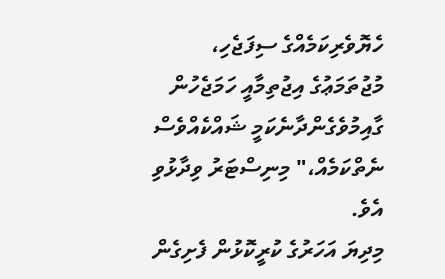ހެޔޮވެރިކަމެއްގެ ސިފަޖެހި، މުޖުތަމަޢުގެ އިޖުތިމާއީ ހަމަޖެހުން ގާއިމުވެގެންދާނެކަމީ ޝައްކެއްވެސް ނެތްކަމެއް،" މިނިސްޓަރު ވިދާޅުވި އެވެ.
މިދިޔަ އަހަރުގެ ކުރީކޮޅުން ފެށިގެން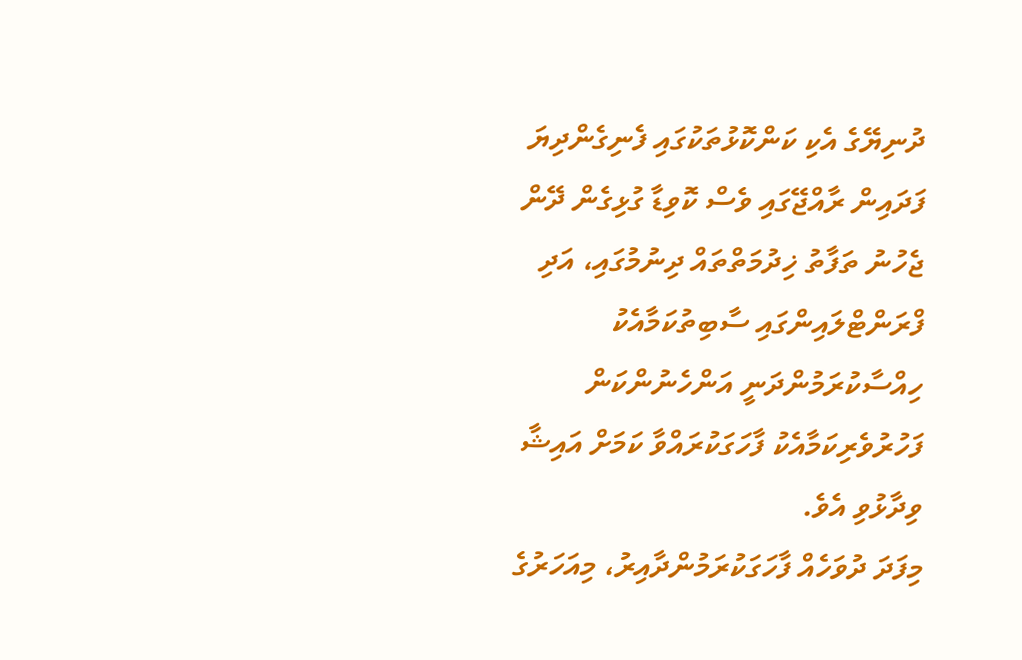ދުނިޔޭގެ އެކި ކަންކޮޅުތަކުގައި ފެނިގެންދިޔަ ފަދައިން ރާއްޖޭގައި ވެސް ކޮވިޑާ ގުޅިގެން ދޭން ޖެހުނު ތަފާތު ޚިދުމަތްތައް ދިނުމުގައި، އަދި ފްރަންޓްލައިންގައި ސާބިތުކަމާއެކު ހިއްސާކުރަމުންދަނީ އަންހެނުންކަން ފަހުރުވެރިކަމާއެކު ފާހަގަކުރައްވާ ކަމަށް އައިޝާ ވިދާޅުވި އެވެ.
މިފަދަ ދުވަހެއް ފާހަގަކުރަމުންދާއިރު، މިއަހަރުގެ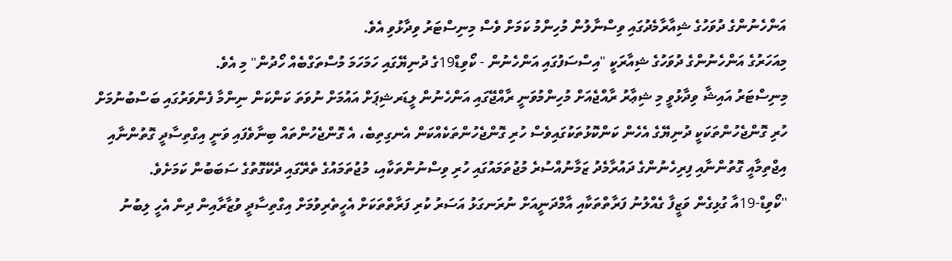އަންހެނުންގެ ދުވަހުގެ ޝިއާރާމެދުގައި ވިސްނާލުން މުހިންމު ކަމަށް ވެސް މިނިސްޓަރު ވިދާޅުވި އެވެ.
މިއަހަރުގެ އަންހެނުންގެ ދުވަހުގެ ޝިއާރަކީ "އިސްސަފުގައި އަންހެނުން - ކޯވިޑް19ގެ ދުނިޔޭގައި ހަމަހަމަ މުސްތަގްބެއް ހޯދުން" މި އެވެ.
މިނިސްޓަރު އައިޝާ ވިދާޅުވީ މި ޝިޢާރު ރާއްޖެއަށް މުހިންމުވަނީ ރާއްޖޭގައި އަންހެނުން ލީޑަރޝިޕަށް އައުމަށް ނުވަތަ ކަންކަން ނިންމާ ފެންވަރުގައި ބަސްބުނުމަށް ހުރި ގޮންޖެހުންތަކަކީ ދުނިޔޭގެ އެހެން ކަންކޮޅުތަކުގައިވެސް ހުރި ގޮންޖެހުންތަކެއްކަން އެނގިތިބެ، އެ ގޮންޖެހުންތައް ބިނާވެފައި ވަނީ އިގްތިސާދީ ގޮތުންނާއި އިޖްތިމާއީ ގޮތުންނާއި ފިރިހެނުންގެ ދައުރާމެދު ޒަމާނުއްސުރެ މުޖުތަމައުގައި ހުރި ވިސްނުންތަކާއި، މުޖުތަމައުގެ ތެރޭގައި ދެކޭގޮތުގެ ސަބަބުން ކަމަށެވެ.
''ކޯވިޑް-19އާ ގުޅިގެން ވަޒީފާ ގެއްލުނު ފަރާތްތަކާއި އާމްދަނީއަށް ނުރަނގަޅު އަސަރު ކުރި ފަރާތްތަކަށް އެހީތެރިވުމަށް އިގްތިސާދީ ވުޒާރާއިން ދިން އެހީ ލިބުނު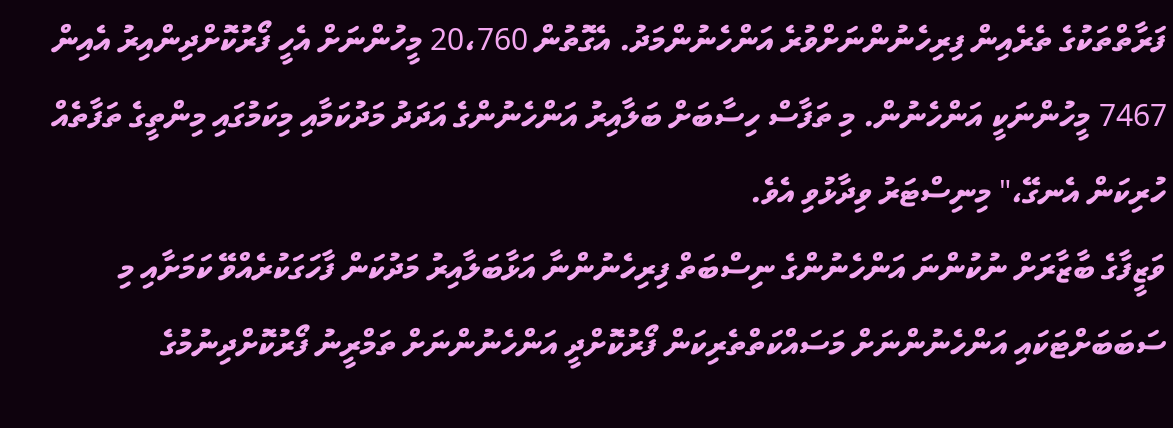ފަރާތްތަކުގެ ތެރެއިން ފިރިހެނުންނަށްވުރެ އަންހެނުންމަދު. އެގޮތުން 20،760 މީހުންނަށް އެހީ ފޯރުކޮށްދިންއިރު އެއިން 7467 މީހުންނަކީ އަންހެނުން. މި ތަފާސް ހިސާބަށް ބަލާއިރު އަންހެނުންގެ އަދަދު މަދުކަމާއި މިކަމުގައި މިންތީގެ ތަފާތެއް ހުރިކަން އެނގޭ،" މިނިސްޓަރު ވިދާޅުވި އެވެ.
ވަޒީފާގެ ބާޒާރަށް ނުކުންނަ އަންހެނުންގެ ނިސްބަތް ފިރިހެނުންނާ އަޅާބަލާއިރު މަދުކަން ފާހަގަކުރެއްވޭ ކަމަށާއި މި ސަބަބަށްޓަކައި އަންހެނުންނަށް މަސައްކަތްތެރިކަން ފޯރުކޮށްދީ އަންހެނުންނަށް ތަމްރީނު ފޯރުކޮށްދިނުމުގެ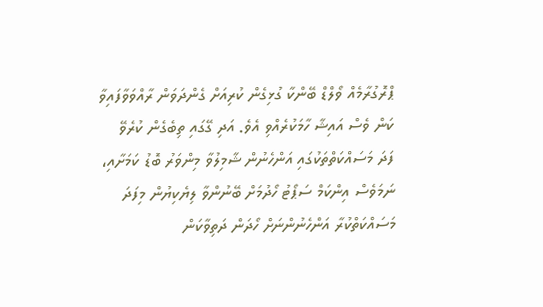ޕްރޮގުރާމެއް ވޯލްޑް ބޭންކާ ގުޅިގެން ކުރިއަށް ގެންދަވަން ރާއްވަވާފައިވާ ކަން ވެސް އައިޝާ ހާމަކުރެއްވި އެވެ. އަދި ގޭގައި ތިބެގެން ކުރެވޭ ފަދަ މަސައްކަތްތަކުގައި އަންހެނުން ޝާމިލުވާ މިންވަރު ބޮޑު ކަމަށާއި، ނަމަވެސް އިންކަމް ސަޕޯޓު ހޯދުމަށް ބޭނުންވާ ލިޔެކިޔުން މިފަދަ މަސައްކަތްކުރާ އަންހެނުންނަށް ހޯދަން ދަތިވާކަން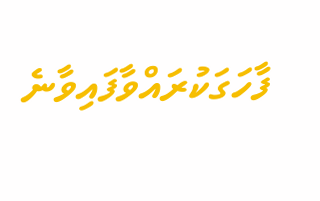ފާހަގަކުރައްވާފައިވާނެ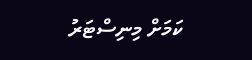ކަމަށް މިނިސްޓަރު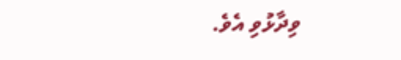ވިދާޅުވި އެވެ.